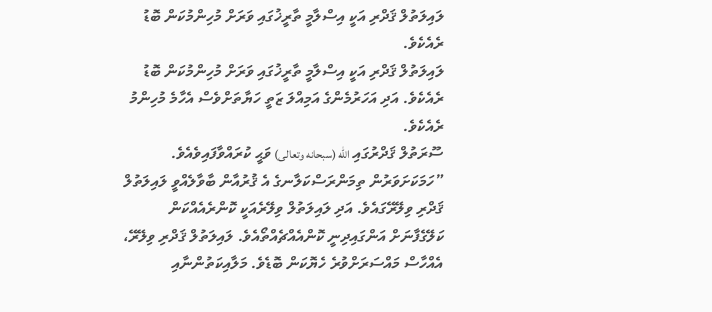ލައިލަތުލް ޤަދްރި އަކީ އިސްލާމީ ތާރީޚުގައި ވަރަށް މުހިންމުކަން ބޮޑު ރެއެކެވެ.
ލައިލަތުލް ޤަދްރި އަކީ އިސްލާމީ ތާރީޚުގައި ވަރަށް މުހިންމުކަން ބޮޑު ރެއެކެވެ. އަދި އަހަރުމެންގެ އަމިއްލަ ޒަތީ ހަޔާތަށްވެސް އެހާމެ މުހިންމު ރެއެކެވެ.
ސޫރަތުލް ޤަދްރުގައި الله (سبحانه وتعالى) ވަޙީ ކުރައްވާފައިވެއެވެ.
”ހަމަކަށަވަރުން ތިމަންރަސްކަލާނގެ އެ ޤުރުއާން ބާވާލެއްވީ ލައިލަތުލް ޤަދްރި ވިލޭރޭގައެވެ. އަދި ލައިލަތުލް ވިލޭރެއަކީ ކޮންރެއެއްކަން ކަލޭގެފާނަށް އަންގައިދިނީ ކޮންއެއްޗެއްތޯއެވެ. ލައިލަތުލް ޤަދްރި ވިލޭރޭ، އެއްހާސް މައްސަރަށްވުރެ ހެޔޮކަން ބޮޑެވެ. މަލާއިކަތުންނާއި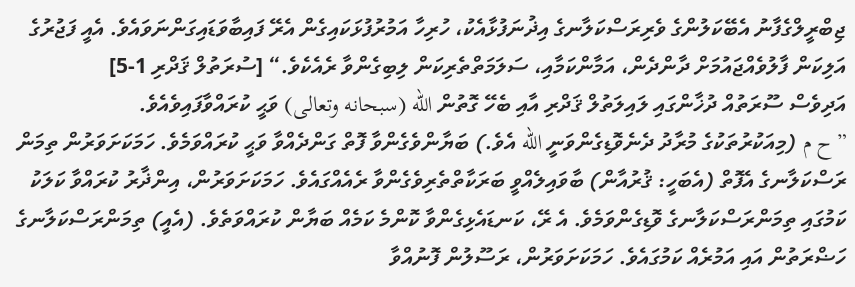ޖިބްރީލްގެފާނު އެބޭކަލުންގެ ވެރިރަސްކަލާނގެ އިޛުނަފުޅާއެކު، ހުރިހާ އަމުރުފުޅަކައިގެން އެރޭ ފައިބާވަޑައިގަންނަވައެވެ. އެއީ ފަޖުރުގެ އަލިކަން ފާލުވެއްޖައުމަށް ދާންދެން، އަމާންކަމާއި، ސަލަމަތްތެރިކަން ލިބިގެންވާ ރެއެކެވެ.“ [ސުރަތުލް ޤަދްރި 1-5]
އަދިވެސް ސޫރަތުއް ދުޚާންގައި ލައިލަތުލް ޤަދްރި އާއި ބެހޭ ގޮތުން الله (سبحانه وتعالى) ވަޙީ ކުރައްވާފައިވެއެވެ.
”ح م (މިއަކުރުތަކުގެ މުރާދު ދެނެވޮޑިގެންވަނީ الله އެވެ.) ބަޔާންވެގެންވާ ފޮތް ގަންދެއްވާ ވަޙީ ކުރައްވަމެވެ. ހަމަކަށަވަރުން ތިމަން ރަސްކަލާނގެ އެފޮތް (އެބަހީ: ޤުރުއާން) ބާވައިލެއްވީ ބަރަކާތްތެރިވެގެންވާ ރެއެއްގައެވެ. ހަމަކަށަވަރުން، އިންޛާރު ކުރައްވާ ކަލަކު ކަމުގައި ތިމަންރަސްކަލާނގެ ވޮޑިގެންވަމެވެ. އެ ރޭ، ކަނޑައެޅިގެންވާ ކޮންމެ ކަމެއް ބަޔާން ކުރައްވަތެވެ. (އެއީ) ތިމަންރަސްކަލާނގެ ހަޟްރަތުން އައި އަމުރެއް ކަމުގައެވެ. ހަމަކަށަވަރުން، ރަސޫލުން ފޮނުއްވާ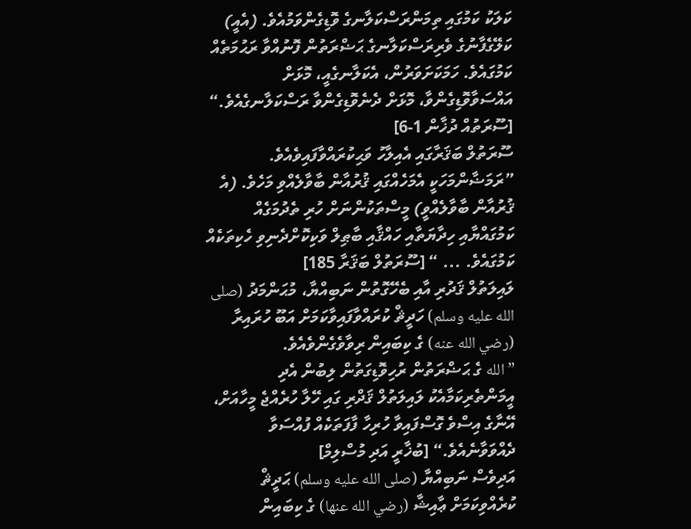ކަލަކު ކަމުގައި ތިމަންރަސްކަލާނގެ ވޮޑިގެންވަމުއެވެ. (އެއީ) ކަލޭގެފާނުގެ ވެރިރަސްކަލާނގެ ޙަޟްރަތުން ފޮނުއްވާ ރަޙުމަތެއް ކަމުގައެވެ. ހަމަކަށަވަރުން، އެކަލާނގެއީ، މޮޅަށް އައްސަވާވޮޑިގެންވާ، މޮޅަށް ދެނެވޮޑިގެންވާ ރަސްކަލާނގެއެވެ.“ [ސޫރަތުއް ދުޚާން 1-6]
ސޫރަތުލް ބަޤަރާގައި އެއިލާހު ވަޙިކުރައްވާފައިވެއެވެ.
”ރަމަޟާންމަހަކީ އެމަހެއްގައި ޤުރުއާން ބާވާލެއްވި މަހެވެ. (އެ ޤުރުއާން ބާވާލެއްވީ) މީސްތަކުންނަށް ހުރި ތެދުމަގެއް ކަމުގައްޔާއި ހިދާޔަތާއި ހައްޤާއި ބާޠިލް ވަކިކޮށްދެނިވި ހެކިތަކެއް ކަމުގައެވެ. ... “ [ސޫރަތުލް ބަޤަރާ 185]
ލައިލަތުލް ޤަދުރި އާއި ބެހޭގޮތުން ނަބިއްޔާ، މުޙަންމަދު (صلى الله عليه وسلم) ހަދީޘް ކުރައްވާފައިވާކަމަށް އަބޫ ހުރައިރާ (رضي الله عنه) ގެ ކިބައިން ރިވާވެގެންވެއެވެ.
”الله ގެ ޙަޟްރަތުން ރުހިވޮޑިގަތުން ލިބުން އެދި އީމަންތެރިކަމާއެކު ލައިލަތުލް ޤަދްރި ގައި ހޭލާ ހުރެއްޖެ މީހާއަށް، އޭނާގެ އިސްވެ ގޮސްފައިވާ ހުރިހާ ފާފަތަކެއް ފުއްސަވާ ދެއްވަވާނެއެވެ.“ [ބުޚާރީ އަދި މުސްލިމް]
އަދިވެސް ނަބިއްޔާ (صلى الله عليه وسلم) ޙަދީޘް ކުރެއްވިކަމަށް ޢާއިޝާ (رضي الله عنها) ގެ ކިބައިން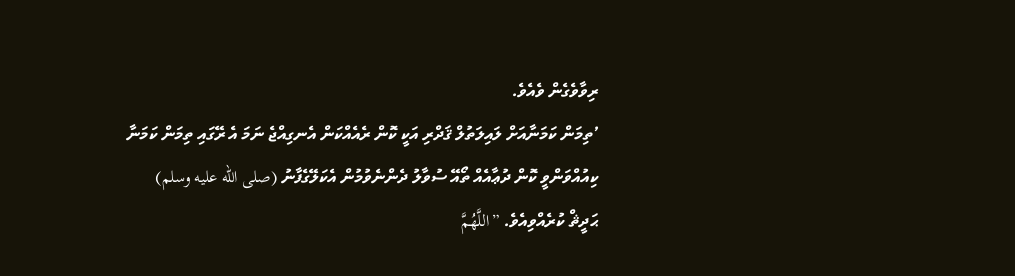ރިވާވެގެން ވެއެވެ.
’ތިމަން ކަމަނާއަށް ލައިލަތުލް ޤަދްރި އަކީ ކޮން ރެއެއްކަން އެނގިއްޖެ ނަމަ އެ ރޭގައި ތިމަން ކަމަނާ ކިއުއްވަންވީ ކޮން ދުޢާއެއް ތޯއޭ ސުވާލު ދެންނެވުމުން އެކަލޭގެފާނު (صلى الله عليه وسلم) ޙަދީޘް ކުރެއްވިއެވެ. ”اللَّهُمَّ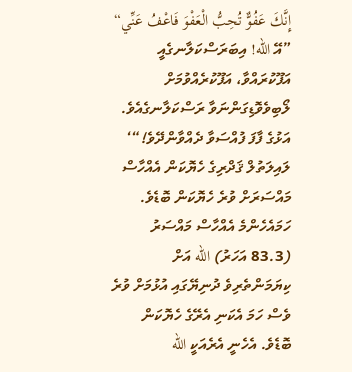إِنَّكَ عَفُوٌّ تُحِبُّ الْعَفْوَ فَاعْفُ عَنِّي“ ”އޭ الله! އިބަރަސްކަލާނގެއީ އަފޫކުރައްވާ، އަފޫކުރެއްވުމަށް ލޯބިވެވޮޑިގަންނަވާ ރަސްކަލާނގެއެވެ. އަޅުގެ ފާފަ ފުއްސަވާ ދެއްވާންދޭވެ!“‘
ލައިލަތުލް ޤަދްރިގެ ހެޔޮކަން އެއްހާސް މައްސަރަށް ވުރެ ހެޔޮކަން ބޮޑެވެ. ހަމައެހެންމެ އެއްހާސް މައްސަރު (83.3 އަހަރު) الله އަށް ކިޔަމަންތެރިވެ ދުނިޔޭގައި އުޅުމަށް ވުރެ ވެސް ހަމަ އެކަނި އެރޭގެ ހެޔޮކަން ބޮޑެވެ. އެހެނީ އެރެއަކީ الله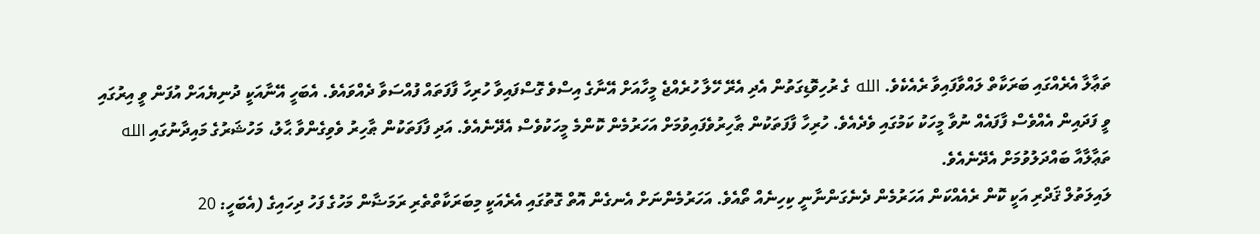ތަޢާލާ އެރެއްގައި ބަރަކާތް ލައްވާފައިވާ ރެއެކެވެ. الله ގެ ރުހިވޮޑިގަތުން އެދި އެރޭ ހޭލާ ހުރެއްޖެ މީހާއަށް އޭނާގެ އިސްވެ ގޮސްފައިވާ ހުރިހާ ފާފަތައް ފުއްސަވާ ދެއްވައެވެ. އެބަހީ އޭނާއަކީ ދުނިޔެއަށް އުފަން ވީ އިރުގައި ވީ ފަދައިން އެއްވެސް ފާފައެއް ނުވާ މީހަކު ކަމުގައި ވެދެއެވެ. ހުރިހާ ފާފަތަކުން ޠާހިރުވެފައިވުމަށް އަހަރުމެން ކޮންމެ މީހަކުވެސް އެދޭނެއެވެ. އަދި ފާފަތަކުން ޠާހިރު ވެވިގެންވާ ޙާލު، މަހުޝަރުގެ މައިދާނުގައި الله ތަޢާލާއާ ބައްދަލުވުމަށް އެދޭނެއެވެ.
ލައިލަތުލް ޤަދްރި އަކީ ކޮން ރެއެއްކަން އަހަރުމެން ދެނެގަންނާނީ ކިހިނެއް ތޯއެވެ. އަހަރުމެންނަށް އެނގެން އޮތް ގޮތުގައި އެރެއަކީ މިބަރަކާތްތެރި ރަމަޟާން މަހުގެ ފަހު ދިހައިގެ (އެބަހީ: 20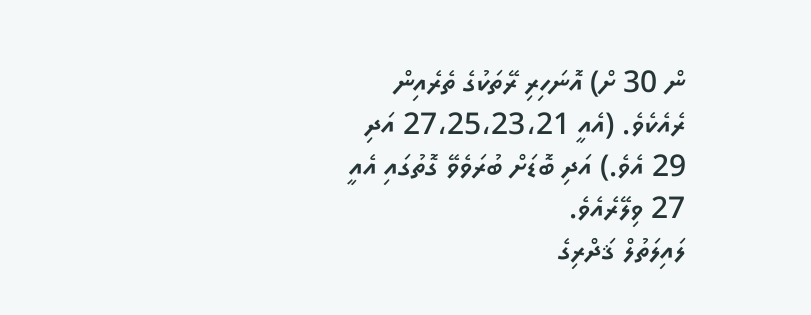ން 30 ށް) އޮނަހިރި ރޭތަކުގެ ތެރެއިން ރެއެކެވެ. (އެއީ 27،25،23،21 އަދި 29 އެވެ.) އަދި ބޮޑަށް ބުރަވެވޭ ގޮތުގައި އެއީ 27 ވިލޭރެއެވެ.
ލައިލަތުލް ޤަދްރިގެ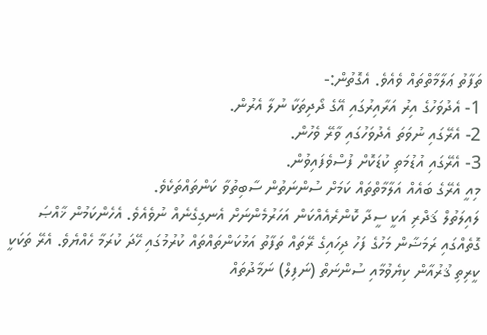ތަފާތު ޢަލާމާތްތައް ވެއެވެ. އެގޮތުން:-
1- އެދުވަހުގެ އިރު އަރާއިރުގައި އޭގެ ދޯދިތަކާ ނުލާ އެރުން.
2- އެރޭގައި ނުވަތަ އެދުވަހުގައި ވާރޭ ވެހުން.
3- އެރޭގައި އުޑުމަތި ކުޑަކޮށް ފުސްވެފައިވުން.
މިއީ އެރޭގެ ބައެއް އަލާމާތްތައް ކަމަށް ސުންނަތުން ސާބިތުވާ ކަންތައްތަކެވެ.
ލައިލަތުލް ޤަދްރި އަކީ ސީދާ ކޮންރެއެއްކަން އަހަރުމެންނަށް އެނގިގެނެއް ނުވެއެވެ. އެހެންކަމުން ޚާއްޞަ ގޮތެއްގައި ރަމަޟާން މަހުގެ ފަހު ދިހައިގެ ރޭތައް ތަފާތު އަޅުކަންތައްތައް ކުރުމުގައި ހޭދަ ކުރަމާ ހެއްޔެވެ. އެރޭ ތަކަކީ ކީރިތި ޤުރުއާން ކިޔެވުމާއި ސުންނަތް (ނަފިލް) ނަމާދުތައް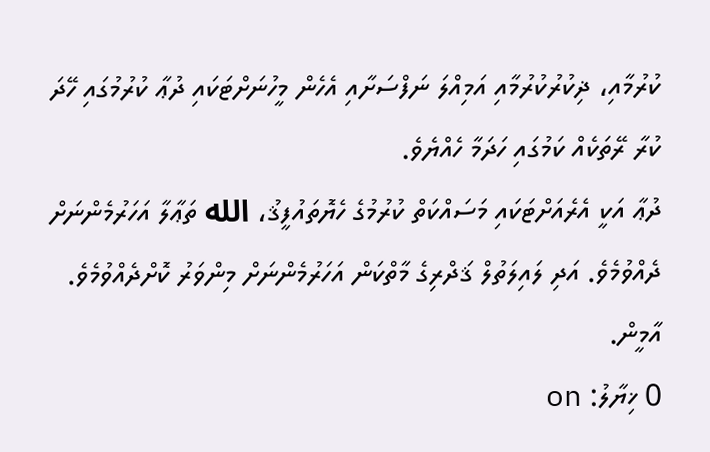ކުރުމާއި، ޛިކުރުކުރުމާއި އަމިއްލަ ނަފްސަށާއި އެހެން މީހުނަށްޓަކައި ދުޢާ ކުރުމުގައި ހޭދަ ކުރާ ރޭތަކެއް ކަމުގައި ހަދަމާ ހެއްޔެވެ.
ދުޢާ އަކީ އެރެއަށްޓަކައި މަސައްކަތް ކުރުމުގެ ހެޔޮތައުފީޤު، الله ތަޢާލާ އަހަރުމެންނަށް ދެއްވުމެވެ. އަދި ލައިލަތުލް ޤަދްރިގެ މާތްކަން އަހަރުމެންނަށް މިންވަރު ކޮށްދެއްވުމެވެ. އާމީން.
0 ޚިޔާލު: on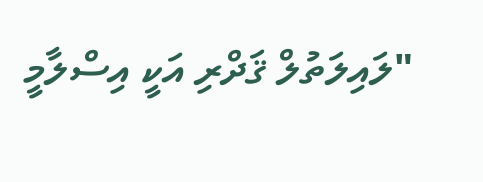"ލައިލަތުލް ޤަދްރި އަކީ އިސްލާމީ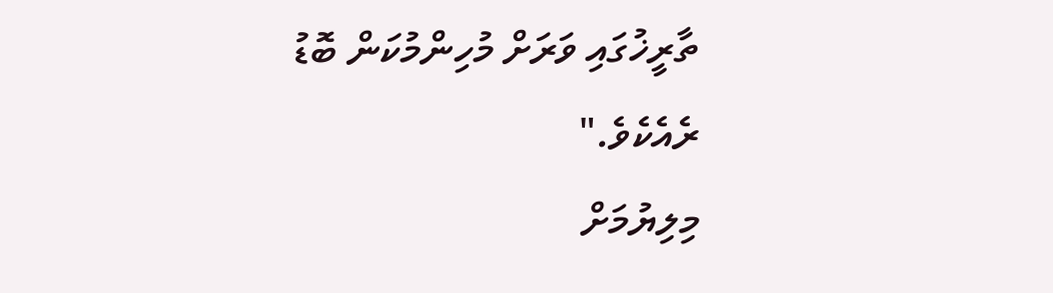ތާރީޚުގައި ވަރަށް މުހިންމުކަން ބޮޑު ރެއެކެވެ."
މިލިޔުމަށް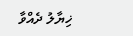ޚިޔާލު ދެއްވާ